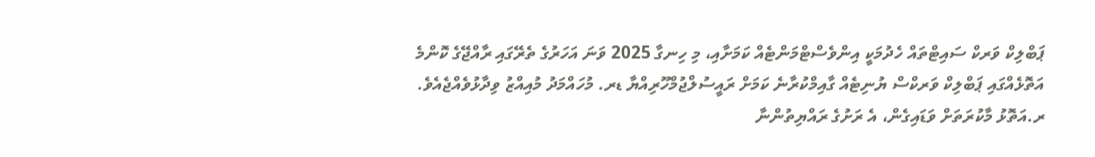ޕަބްލިކް ވަރކް ސައިޓްތައް ހެދުމަކީ އިންވެސްޓްމަންޓެއް ކަމަށާއި، މި ހިނގާ 2025 ވަނަ އަހަރުގެ ތެރޭގައި ރާއްޖޭގެ ކޮންމެ އަތޮޅެއްގައި ޕަބްލިކް ވަރކްސް ޔުނިޓެއް ގާއިމްކުރާނެ ކަމަށް ރައީސުލްޖުމްހޫރިއްޔާ ޑރ. މުހައްމަދު މުއިއްޒު ވިދާޅުވެއްޖެއެވެ.
ރ.އަތޮޅު މާކުރަތަށް ވަޑައިގެން، އެ ރަށުގެ ރައްޔިތުންނާ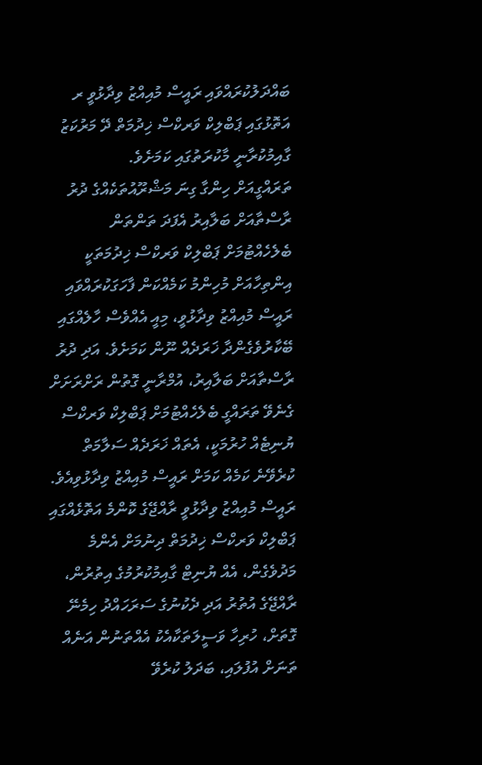ބައްދަލުކުރައްވައި ރައީސް މުއިއްޒު ވިދާޅުވީ ރ އަތޮޅުގައި ޕަބްލިކް ވަރކްސް ޚިދުމަތް ދޭ މަރުކަޒު ގާއިމުކުރާނީ މާކުރަތުގައި ކަމަށެވެ.
ތަރައްގީއަށް ހިންގާ ގިނަ މަޝްރޫއުތަކެއްގެ ދުރު ރާސްތާއަށް ބަލާއިރު އެފަދަ ތަންތަން ބެލެހެއްޓުމަށް ޕަބްލިކް ވަރކްސް ޚިދުމަތަކީ އިންތިހާއަށް މުހިންމު ކަމެއްކަން ފާހަގަކުރައްވައި ރައީސް މުއިއްޒު ވިދާޅުވީ، މިއީ އެއްވެސް ހާލެއްގައި ބޭކާރުވެގެންދާ ޚަރަދެއް ނޫން ކަމަށެވެ. އަދި ދުރު ރާސްތާއަށް ބަލާއިރު، އުމްރާނީ ގޮތުން ރަށްރަށަށް ގެނެވޭ ތަރައްގީ ބެލެހެއްޓުމަށް ޕަބްލިކް ވަރކްސް ޔުނިޓެއް ހުރުމަކީ، އެތައް ޚަރަދެއް ސަލާމަތް ކުރެވޭނެ ކަމެއް ކަމަށް ރައީސް މުއިއްޒު ވިދާޅުވިއެވެ.
ރައީސް މުއިއްޒު ވިދާޅުވީ ރާއްޖޭގެ ކޮންމެ އަތޮޅެއްގައި ޕަބްލިކް ވަރކްސް ޚިދުމަތް ދިނުމަށް އެންމެ މަދުވެގެން، އެއް ޔުނިޓް ގާއިމުކުރުމުގެ އިތުރުން، ރާއްޖޭގެ އުތުރު އަދި ދެކުނުގެ ސަރަހައްދު ހިމެނޭ ގޮތަށް، ހުރިހާ ވަސީލަތަކާއެކު އެއްތަނުން އަނެއް ތަނަށް އުފުލައި، ބަދަލު ކުރެވޭ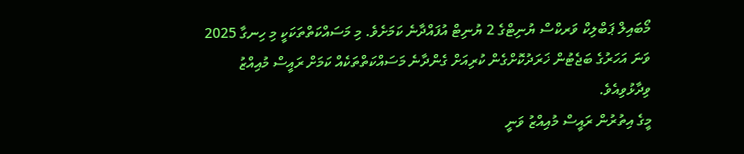މޯބައިލް ޕަބްލިކް ވަރކްސް ޔުނިޓްގެ 2 ޔުނިޓް އުފައްދާނެ ކަމަށެވެ. މި މަސައްކަތްތަކަކީ މި ހިނގާ 2025 ވަނަ އަހަރުގެ ބަޖެޓުން ޚަރަދުކޮށްގެން ކުރިއަށް ގެންދާނެ މަސައްކަތްތަކެއް ކަމަށް ރައީސް މުއިއްޒު ވިދާޅުވިއެވެ.
މީގެ އިތުރުން ރައީސް މުއިއްޒު ވަނީ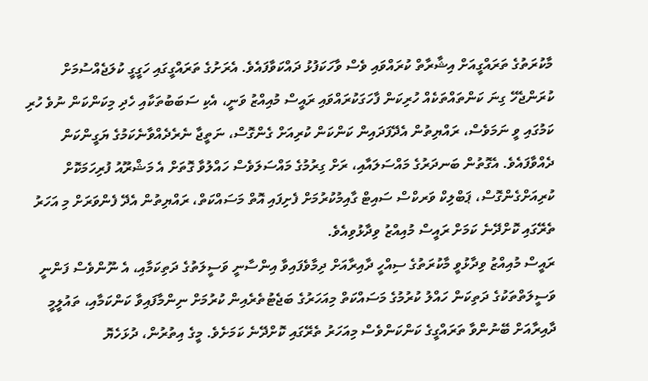މާކުރަތުގެ ތަރައްގީއަށް އިޝާރާތް ކުރައްވައި ވެސް ވާހަކަފުޅު ދައްކަވާފައެވެ. އެރަށުގެ ތަރައްގީގައި ހަގީގީ ކުލަޖެއްސުމަށް ކުރަންޖެހޭ ގިނަ ކަންތައްތަކެއް ހުރިކަން ފާހަގަކުރައްވައި ރައީސް މުއިއްޒު ވަނީ، އެކި ސަބަބުތަކާއި ހެދި މިކަންކަން ނުވެ ހުރި ކަމުގައި ވީ ނަމަވެސް، ރައްޔިތުން އެދޭފަދައިން ކަންކަން ކުރިއަށް ގެންގޮސް، ނަތީޖާ ނެރެދެއްވާނެކަމުގެ ޔަގީންކަން ދެއްވާފައެވެ. އެގޮތުން ބަނދަރުގެ މައްސަލައާއި، ރަށް ގިރުމުގެ މައްސަލަވެސް ހައްލުވާ ގޮތަށް އެ މަޝްރޫއު ފުރިހަމަކޮށް ކުރިއަށްގެންގޮސް، ޕަބްލިކް ވަރކްސް ސައިޓް ގާއިމުކުރުމަށް ފެށިފައި އޮތް މަސައްކަތް، ރައްޔިތުން އެދޭ ފެންވަރަށް މި އަހަރު ތެރޭގައި ކޮށްދޭނެ ކަމަށް ރައީސް މުއިއްޒު ވިދާޅުވިއެވެ.
ރައީސް މުއިއްޒު ވިދާޅުވީ މާކުރަތުގެ ސިއްހީ ދާއިރާއަށް ދިމާވެފައިވާ އިންސާނީ ވަސީލަތުގެ ދަތިކަމާއި، އެ ނޫންވެސް ފަންނީ ވަސީލަތްތަކުގެ ދަތިކަން ހައްލު ކުރުމުގެ މަސައްކަތް މިއަހަރުގެ ބަޖެޓުތެރެއިން ކުރުމަށް ނިންމާފައިވާ ކަންކަމާއި، ތައުލީމީ ދާއިރާއަށް ބޭނުންވާ ތަރައްގީގެ ކަންކަންވެސް މިއަހަރު ތެރޭގައި ކޮށްދޭނެ ކަމަށެވެ. މީގެ އިތުރުން، ދުޅަހެޔޮ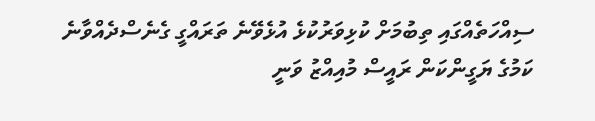ސިއްހަތެއްގައި ތިބުމަށް ކުޅިވަރުކުޅެ އުޅެވޭނެ ތަރައްގީ ގެނެސްދެއްވާނެ ކަމުގެ ޔަގީންކަން ރައީސް މުއިއްޒު ވަނީ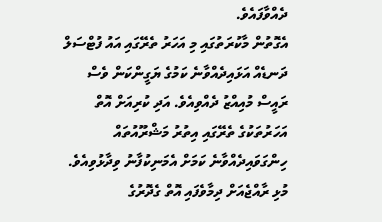ދެއްވާފައެވެ.
އެގޮތުން މާކުރަތުގައި މި އަހަރު ތެރޭގައި އައު ފުޓްސަލް ދަނޑެއް އަޅައިދެއްވާނެ ކަމުގެ ޔަގީންކަން ވެސް ރައީސް މުއިއްޒު ދެއްވިއެވެ. އަދި ކުރިއަށް އޮތް އަހަރުތަކުގެ ތެރޭގައި އިތުރު މަޝްރޫއުތައް ހިންގަވައިދެއްވާނެ ކަމަށް އެމަނިކުފާނު ވިދާޅުވިއެވެ.
މުޅި ރާއްޖެއަށް ދިމާވެފައި އޮތް ގެދޮރުގެ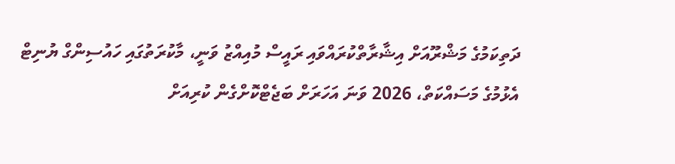ދަތިކަމުގެ މަޝްރޫއަށް އިޝާރާތްކުރައްވައި ރައީސް މުއިއްޒު ވަނީ، މާކުރަތުގައި ހައުސިންގް ޔުނިޓް އެޅުމުގެ މަސައްކަތް، 2026 ވަނަ އަހަރަށް ބަޖެޓްކޮށްގެން ކުރިއަށް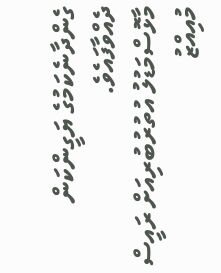ގެންދާނެކަމުގެ ޔަގީންކަން ދެއްވާފައެވެ.
މާޅޮސްމަޑުލު އުތުރުބުރިއަށް ރައީސް މުއިއްޒު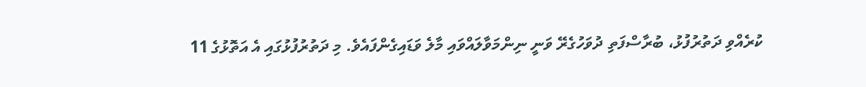ކުރެއްވި ދަތުރުފުޅު، ބުރާސްފަތި ދުވަހުގެރޭ ވަނީ ނިންމަވާލައްވައި މާލެ ވަޑައިގެންފައެވެ. މި ދަތުރުފުޅުގައި އެ އަތޮޅުގެ 11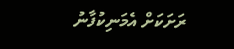ރަށަކަށް އެމަނިކުފާނު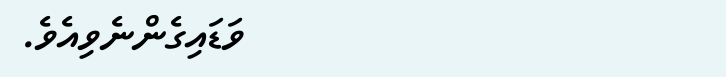ވަޑައިގެންނެވިއެވެ.